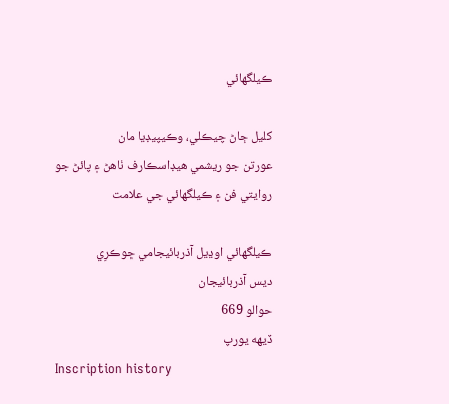ڪيلگهائي

کليل ڄاڻ چيڪلي، وڪيپيڊيا مان
عورتن جو ريشمي هيڊاسڪارف ٺاهڻ ۽ پائڻ جو روايتي فن ۽ ڪيلگهائي جي علامت

ڪيلگهائي اوڍيل آذربائيجامي ڇوڪرِي
ديس آذربائيجان
حوالو 669
ڏيھه يورپ
Inscription history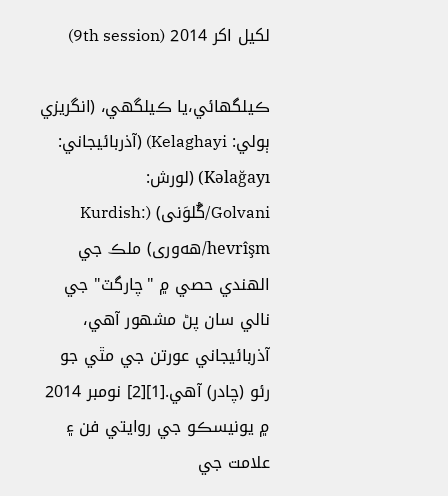لکيل اکر 2014 (9th session)

ڪيلگهائي،يا ڪيلگهي، (انگريزي ٻولي: Kelaghayi) (آذربائيجاني: Kəlağayı) (لورش: Golvani/گُلوَنی) (Kurdish: hevrîşm/ھەوری) ملڪ جي الهندي حصي ۾ "چارگٽ" جي نالي سان پڻ مشهور آهي، آذربائيجاني عورتن جي مٿي جو رئو (چادر) آهي.[1][2] نومبر 2014 ۾ يونيسڪو جي روايتي فن ۽ علامت جي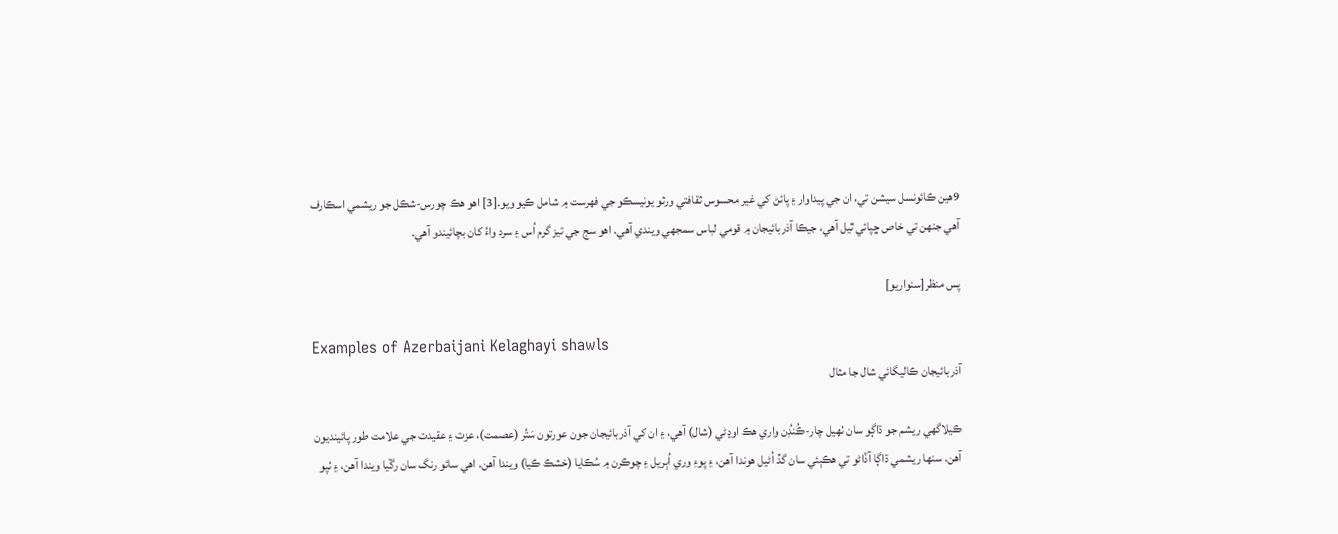9هين ڪائونسل سيشن تي، ان جي پيداوار ۽ پائڻ کي غير محسوس ثقافتي ورثو يونيسڪو جي فهرست ۾ شامل ڪيو ويو.[3] اهو هڪ چورس-شڪل جو ريشمي اسڪارف آهي جنهن تي خاص ڇپائي ٿيل آهي، جيڪا آذربائيجان ۾ قومي لباس سمجهي ويندي آهي. اهو سج جي تيز گرم اُس ۽ سرد واءُ کان بچائيندو آهي.

پس منظر[سنواريو]

Examples of Azerbaijani Kelaghayi shawls
آذربائيجان ڪاليگائي شال جا مثال

ڪيلاگهي ريشم جو ڌاڳو سان ٺهيل چار-ڪُنڊُن واري هڪ اوڍڻي (شال) آهي، ۽ ان کي آذربائيجان جون عورتون سَتُر (عصمت)، عزت ۽ عقيدت جي علامت طور پائينديون آهن. سنها ريشمي ڌاڳا آڏاڻو تي هڪٻئي سان گڏ اُڻيل هوندا آهن، ۽ پوءِ وري اُٻريل ۽ چوڪرن ۾ سُڪايا (خشڪ ڪيا) ويندا آهن. اهي سائو رنگ سان رڱيا ويندا آهن، ۽ ٺپو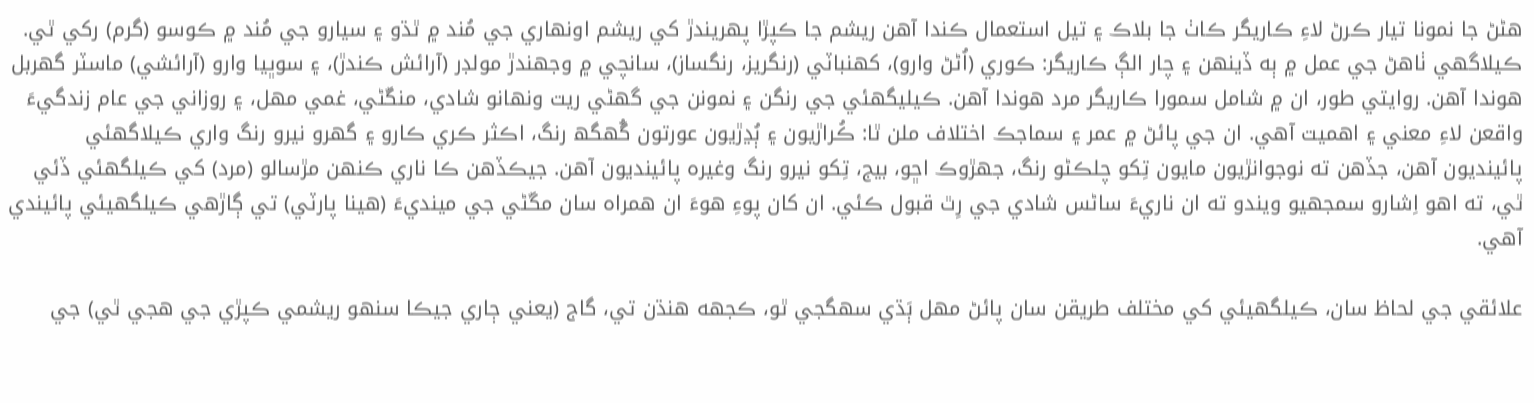هڻڻ جا نمونا تيار ڪرڻ لاءِ ڪاريگر ڪاٺ جا بلاڪ ۽ تيل استعمال ڪندا آهن ريشم جا ڪپڙا پهريندڙ کي ريشم اونهاري جي مُند ۾ ٿڌو ۽ سيارو جي مُند ۾ ڪوسو (گرم) رکي ٿي. ڪيلاگھي ٺاهڻ جي عمل ۾ ٻه ڏينهن ۽ چار الڳ ڪاريگر: ڪوري (اُڻڻ وارو)، کهنباٽي (رنگريز، رنگساز)، سانچي ۾ وجهندڙ مولڊر (آرائش ڪندڙ)، ۽ سوڀيا وارو (آرائشي) ماسٽر گهربل هوندا آهن. روايتي طور، ان ۾ شامل سمورا ڪاريگر مرد هوندا آهن. ڪيليگھئي جي رنگن ۽ نمونن جي گهڻي ريت ونهانو شادي، منڱڻي، غمي مهل، ۽ روزاني جي عام زندگيءَ واقعن لاءِ معني ۽ اهميت آھي. ان جي پائڻ ۾ عمر ۽ سماجڪ اختلاف ملن ٿا: ڪُراڙيون ۽ ٻُڍڙيون عورتون گُهگھ رنگ، اڪثر ڪري ڪارو ۽ گهرو نيرو رنگ واري ڪيلاگهئي پائينديون آهن، جڏهن ته نوجوانڙيون مايون تِکو چلڪڻو رنگ، جهڙوڪ اڇو، بيج، تِکو نيرو رنگ وغيره پائينديون آهن. جيڪڏهن ڪا ناري ڪنهن مڙسالو (مرد) کي ڪيلگهئي ڏئي ٿي، ته اهو اِشارو سمجهيو ويندو ته ان ناريءَ ساڻس شادي جي رِٿ قبول ڪئي. ان کان پوءِ هوءَ ان همراه سان مڱڻي جي مينديءَ (هينا پارٽي) تي ڳاڙهي ڪيلگهيئي پائيندي آهي.

علائقي جي لحاظ سان، ڪيلگهيئي کي مختلف طريقن سان پائڻ مهل ٻَڌي سهگجي ٿو، ڪجهه هنڌن تي، گاج (يعني ڄاري جيڪا سنهو ريشمي ڪپڙي جي هجي ٿي) جي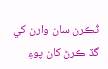ٽُڪرن سان وارن کي گڏ ڪرڻ کان پوءِ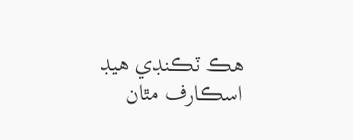هڪ ٽڪنڊي هيڊ اسڪارف مٿان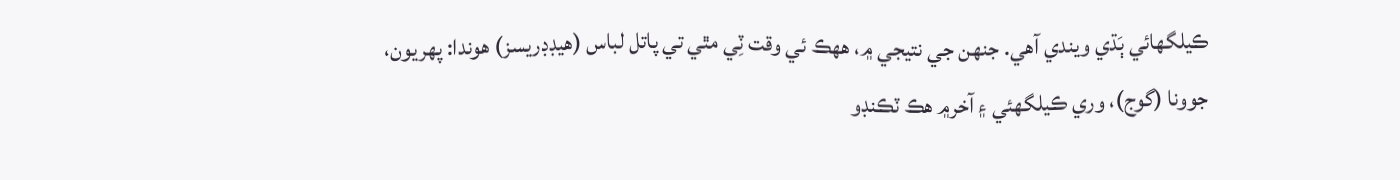ڪيلگھائي ٻَڌي ويندي آهي. جنهن جي نتيجي ۾، ههڪ ئي وقت ٽِي مٿي تي پاتل لباس (هيڊڊريسز) هوندا: پهريون، جوونا (گوج)، وري ڪيلگهئي ۽ آخر۾ هڪ ٽڪنڊو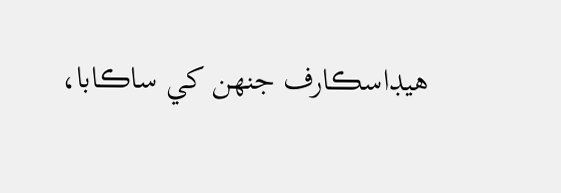هيڊاسڪارف جنهن کي ساڪابا،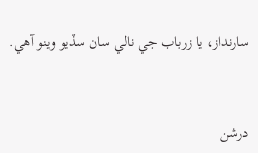سارنداز، يا زرباب جي نالي سان سڏيو وينو آهي.


درشن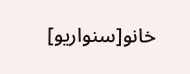خانو[سنواريو]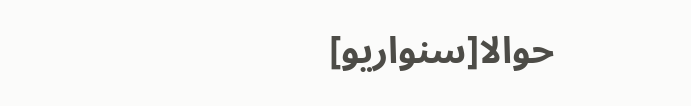حوالا[سنواريو]